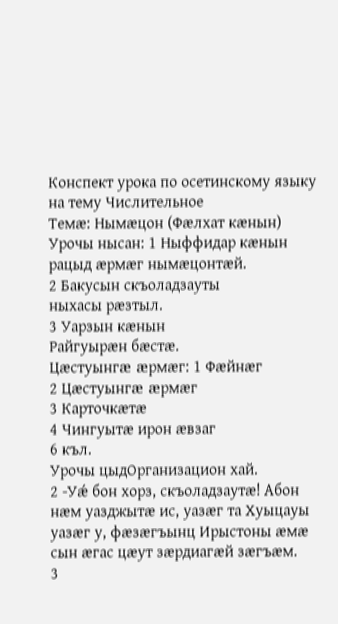Конспект урока по осетинскому языку на тему Числительное
Темæ: Нымæцон (Фæлхат кæнын)
Урочы нысан: 1 Ныффидар кæнын рацыд æрмæг нымæцонтæй.
2 Бакусын скъоладзауты
ныхасы рæзтыл.
3 Уарзын кæнын
Райгуырæн бæстæ.
Цæстуынгæ æрмæг: 1 Фæйнæг
2 Цæстуынгæ æрмæг
3 Карточкæтæ
4 Чингуытæ ирон æвзаг
6 къл.
Урочы цыдОрганизацион хай.
2 -Уǽ бон хорз, скъоладзаутæ! Абон нæм уазджытæ ис, уазæг та Хуыцауы уазæг у, фæзæгъынц Ирыстоны æмæ сын æгас цæут зæрдиагæй зæгъæм.
3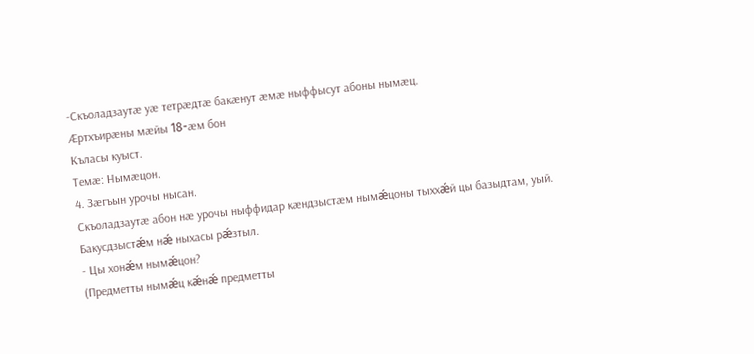-Скъоладзаутæ уæ тетрæдтæ бакæнут æмæ ныффысут абоны нымæц.
Æртхъирæны мæйы 18-æм бон
Къласы куыст.
Темæ: Нымæцон.
4. Зæгъын урочы нысан.
Скъоладзаутæ абон нæ урочы ныффидар кæндзыстæм нымǽцоны тыххǽй цы базыдтам, уый.
Бакусдзыстǽм нǽ ныхасы рǽзтыл.
- Цы хонǽм нымǽцон?
(Предметты нымǽц кǽнǽ предметты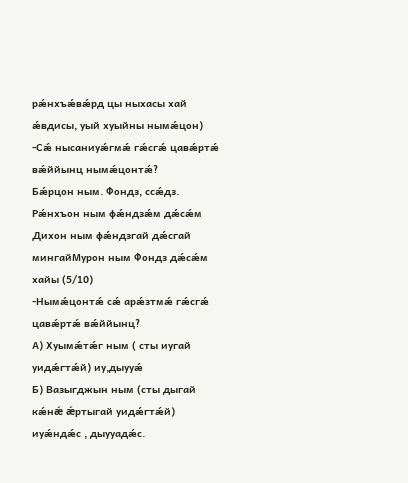рǽнхъǽвǽрд цы ныхасы хай ǽвдисы, уый хуыйны нымǽцон)
-Сǽ нысаниуǽгмǽ гǽсгǽ цавǽртǽ вǽййынц нымǽцонтǽ?
Бǽрцон ным. Фондз, ссǽдз.
Рǽнхъон ным фǽндзǽм дǽсǽм
Дихон ным фǽндзгай дǽсгай мингайМурон ным Фондз дǽсǽм хайы (5/10)
-Нымǽцонтǽ сǽ арǽзтмǽ гǽсгǽ цавǽртǽ вǽййынц?
А) Хуымǽтǽг ным ( сты иугай уидǽгтǽй) иу,дыууǽ
Б) Вазыгджын ным (сты дыгай кǽнǽ ǽртыгай уидǽгтǽй) иуǽндǽс , дыууадǽс.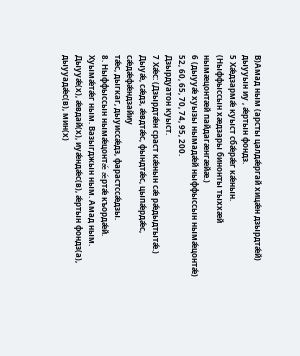В)Амад ным (арсты цалдǽргай хицǽн дзырдтǽй) дыууын иу , ǽртын фондз.
5 Хǽдзармǽ куыст сбǽрǽг кǽнын.
(Ныффыссын хæдзары бинонты тыххæй нымæцонтæй пайдагæнгæйæ.)
6 (дыууǽ хуызы нымадǽй ныффыссын нымǽцонтǽ)
52, 60, 65, 70, 74, 95, 200.
Дзырдуатон куыст.
7 Хǽс: (Дзырдтǽн сраст кǽнын сǽ рǽдыдтытǽ.)
Дыуǽ, сǽдз, ǽвдтǽс, фындтǽс, цыпǽрдǽс, сǽдǽфǽндзайиу
тǽс, дыгкаг, дыуиссǽдз, фарастссǽдзы.
8. Ныффыссын нымǽцонтǽ ǽртǽ къордǽй.
Хуымǽтǽг ным. Вазыгджын ным. Амад ным.
Дыууǽ(х), ǽвдай(х), иуǽндǽс(в), ǽртын фондз(а), дыууадǽс(в), мин(х)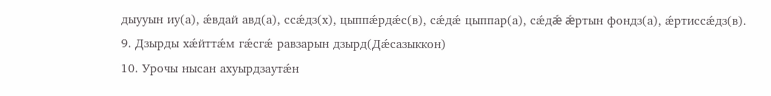дыууын иу(а), ǽвдай авд(а), ссǽдз(х), цыппǽрдǽс(в), сǽдǽ цыппар(а), сǽдǽ ǽртын фондз(а), ǽртиссǽдз(в).
9. Дзырды хǽйттǽм гǽсгǽ равзарын дзырд(Дǽсазыккон)
10. Урочы нысан ахуырдзаутǽн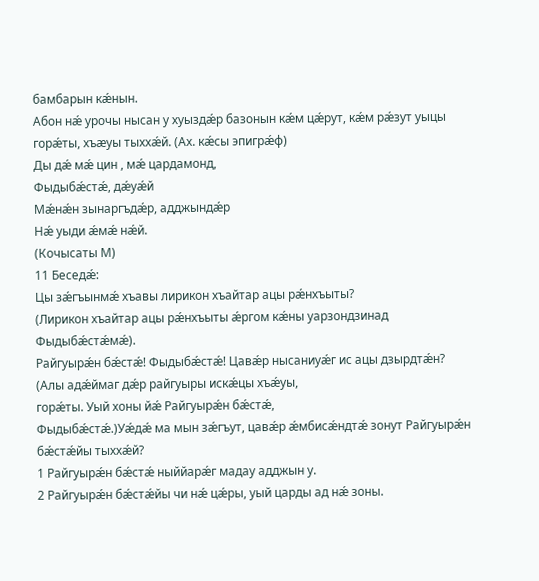бамбарын кǽнын.
Абон нǽ урочы нысан у хуыздǽр базонын кǽм цǽрут, кǽм рǽзут уыцы горǽты, хъæуы тыххǽй. (Ах. кǽсы эпигрǽф)
Ды дǽ мǽ цин , мǽ цардамонд,
Фыдыбǽстǽ, дǽуǽй
Мǽнǽн зынаргъдǽр, адджындǽр
Нǽ уыди ǽмǽ нǽй.
(Кочысаты М)
11 Беседǽ:
Цы зǽгъынмǽ хъавы лирикон хъайтар ацы рǽнхъыты?
(Лирикон хъайтар ацы рǽнхъыты ǽргом кǽны уарзондзинад Фыдыбǽстǽмǽ).
Райгуырǽн бǽстǽ! Фыдыбǽстǽ! Цавǽр нысаниуǽг ис ацы дзырдтǽн?
(Алы адǽймаг дǽр райгуыры искǽцы хъǽуы,
горǽты. Уый хоны йǽ Райгуырǽн бǽстǽ,
Фыдыбǽстǽ.)Уǽдǽ ма мын зǽгъут, цавǽр ǽмбисǽндтǽ зонут Райгуырǽн бǽстǽйы тыххǽй?
1 Райгуырǽн бǽстǽ ныййарǽг мадау адджын у.
2 Райгуырǽн бǽстǽйы чи нǽ цǽры, уый царды ад нǽ зоны.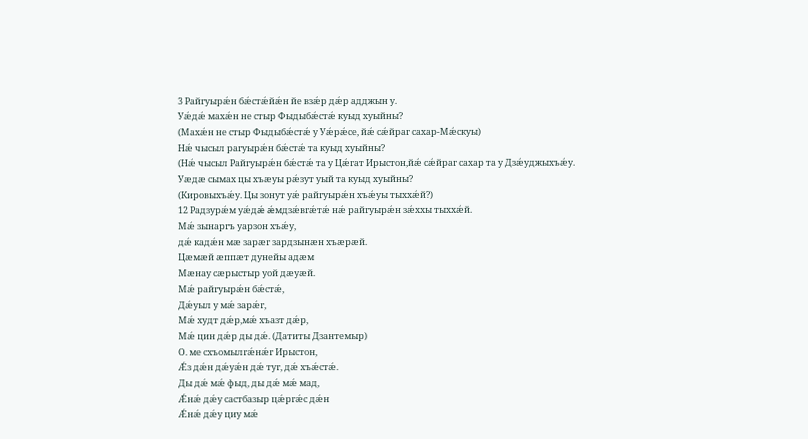3 Райгуырǽн бǽстǽйǽн йе взǽр дǽр адджын у.
Уǽдǽ махǽн не стыр Фыдыбǽстǽ куыд хуыйны?
(Махǽн не стыр Фыдыбǽстǽ у Уǽрǽсе, йǽ сǽйраг сахар-Мǽскуы)
Нǽ чысыл рагуырǽн бǽстǽ та куыд хуыйны?
(Нǽ чысыл Райгуырǽн бǽстǽ та у Цǽгат Ирыстон,йǽ сǽйраг сахар та у Дзǽуджыхъǽу.
Уæдæ сымах цы хъæуы рǽзут уый та куыд хуыйны?
(Кировыхъǽу. Цы зонут уǽ райгуырǽн хъǽуы тыххǽй?)
12 Радзурǽм уǽдǽ ǽмдзǽвгǽтǽ нǽ райгуырǽн зǽххы тыххǽй.
Мǽ зынаргъ уарзон хъǽу,
дǽ кадǽн мæ зарæг зардзынæн хъæрæй.
Цæмæй æппæт дунейы адæм
Мæнау сæрыстыр уой дæуæй.
Мǽ райгуырǽн бǽстǽ,
Дǽуыл у мǽ зарǽг,
Мǽ худт дǽр,мǽ хъазт дǽр,
Мǽ цин дǽр ды дǽ. (Датиты Дзантемыр)
О. ме схъомылгǽнǽг Ирыстон,
Ǽз дǽн дǽуǽн дǽ туг, дǽ хъǽстǽ.
Ды дǽ мǽ фыд, ды дǽ мǽ мад,
Ǽнǽ дǽу састбазыр цǽргǽс дǽн
Ǽнǽ дǽу циу мǽ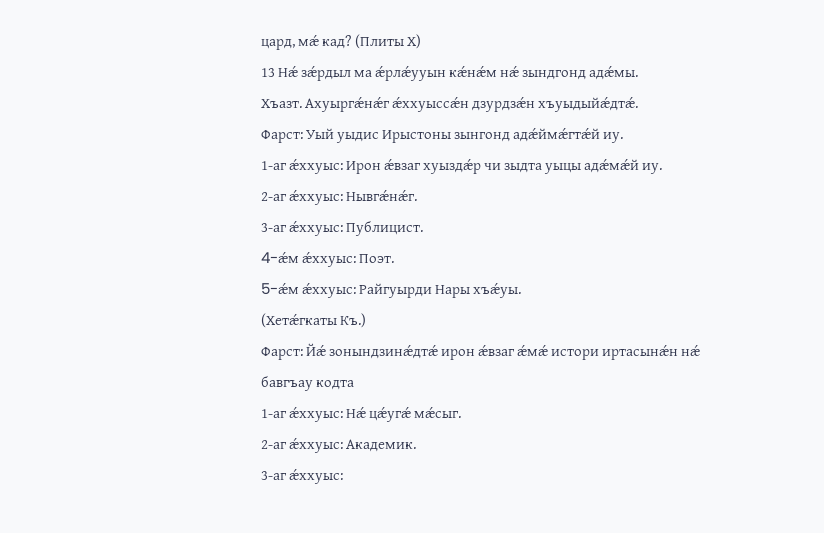цард, мǽ кад? (Плиты Х)
13 Нǽ зǽрдыл ма ǽрлǽууын кǽнǽм нǽ зындгонд адǽмы.
Хъазт. Ахуыргǽнǽг ǽххуыссǽн дзурдзǽн хъуыдыйǽдтǽ.
Фарст: Уый уыдис Ирыстоны зынгонд адǽймǽгтǽй иу.
1-аг ǽххуыс: Ирон ǽвзаг хуыздǽр чи зыдта уыцы адǽмǽй иу.
2-аг ǽххуыс: Нывгǽнǽг.
3-аг ǽххуыс: Публицист.
4-ǽм ǽххуыс: Поэт.
5-ǽм ǽххуыс: Райгуырди Нары хъǽуы.
(Хетǽгкаты Къ.)
Фарст: Йǽ зонындзинǽдтǽ ирон ǽвзаг ǽмǽ истори иртасынǽн нǽ бавгъау кодта
1-аг ǽххуыс: Нǽ цǽугǽ мǽсыг.
2-аг ǽххуыс: Академик.
3-аг ǽххуыс: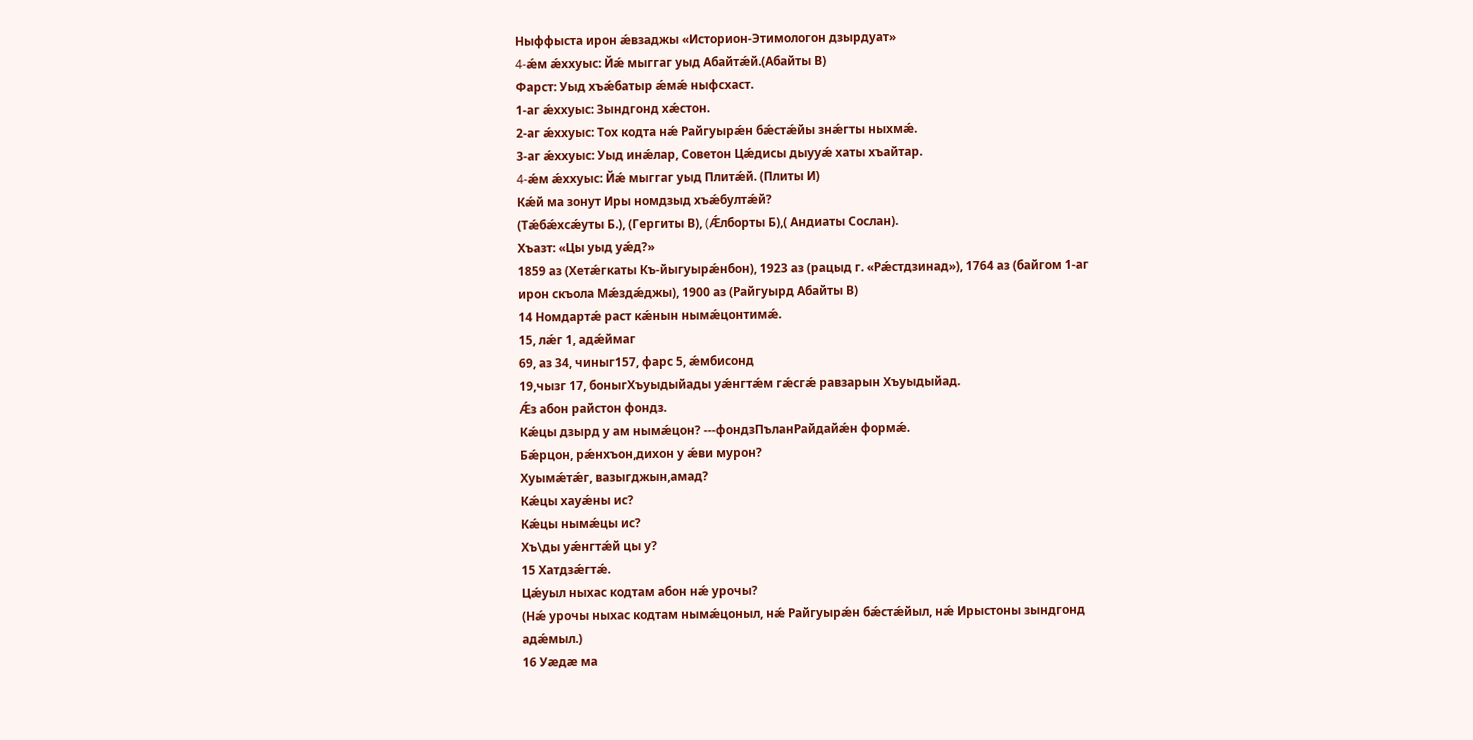Ныффыста ирон ǽвзаджы «Историон-Этимологон дзырдуат»
4-ǽм ǽххуыс: Йǽ мыггаг уыд Абайтǽй.(Абайты В)
Фарст: Уыд хъǽбатыр ǽмǽ ныфсхаст.
1-аг ǽххуыс: Зындгонд хǽстон.
2-аг ǽххуыс: Тох кодта нǽ Райгуырǽн бǽстǽйы знǽгты ныхмǽ.
3-аг ǽххуыс: Уыд инǽлар, Советон Цǽдисы дыууǽ хаты хъайтар.
4-ǽм ǽххуыс: Йǽ мыггаг уыд Плитǽй. (Плиты И)
Кǽй ма зонут Иры номдзыд хъǽбултǽй?
(Тǽбǽхсǽуты Б.), (Гергиты В), (Ǽлборты Б),( Андиаты Сослан).
Хъазт: «Цы уыд уǽд?»
1859 аз (Хетǽгкаты Къ-йыгуырǽнбон), 1923 аз (рацыд г. «Рǽстдзинад»), 1764 аз (байгом 1-аг ирон скъола Мǽздǽджы), 1900 аз (Райгуырд Абайты В)
14 Номдартǽ раст кǽнын нымǽцонтимǽ.
15, лǽг 1, адǽймаг
69, аз 34, чиныг157, фарс 5, ǽмбисонд
19,чызг 17, боныгХъуыдыйады уǽнгтǽм гǽсгǽ равзарын Хъуыдыйад.
Ǽз абон райстон фондз.
Кǽцы дзырд у ам нымǽцон? ---фондзПъланРайдайǽн формǽ.
Бǽрцон, рǽнхъон,дихон у ǽви мурон?
Хуымǽтǽг, вазыгджын,амад?
Кǽцы хауǽны ис?
Кǽцы нымǽцы ис?
Хъ\ды уǽнгтǽй цы у?
15 Хатдзǽгтǽ.
Цǽуыл ныхас кодтам абон нǽ урочы?
(Нǽ урочы ныхас кодтам нымǽцоныл, нǽ Райгуырǽн бǽстǽйыл, нǽ Ирыстоны зындгонд адǽмыл.)
16 Уæдæ ма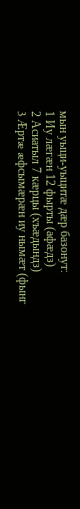мын уыци-уыцитæ дæр базонут:
1 Иу лæгæн 12 фырты (афæдз)
2 Асиатыл 7 кæрцы (хъæдындз)
3 Æртæ æфсымæрæн иу нымæт (фынг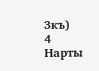3къ)
4 Нарты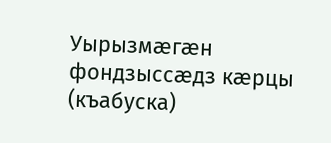Уырызмæгæн фондзыссæдз кæрцы (къабуска)